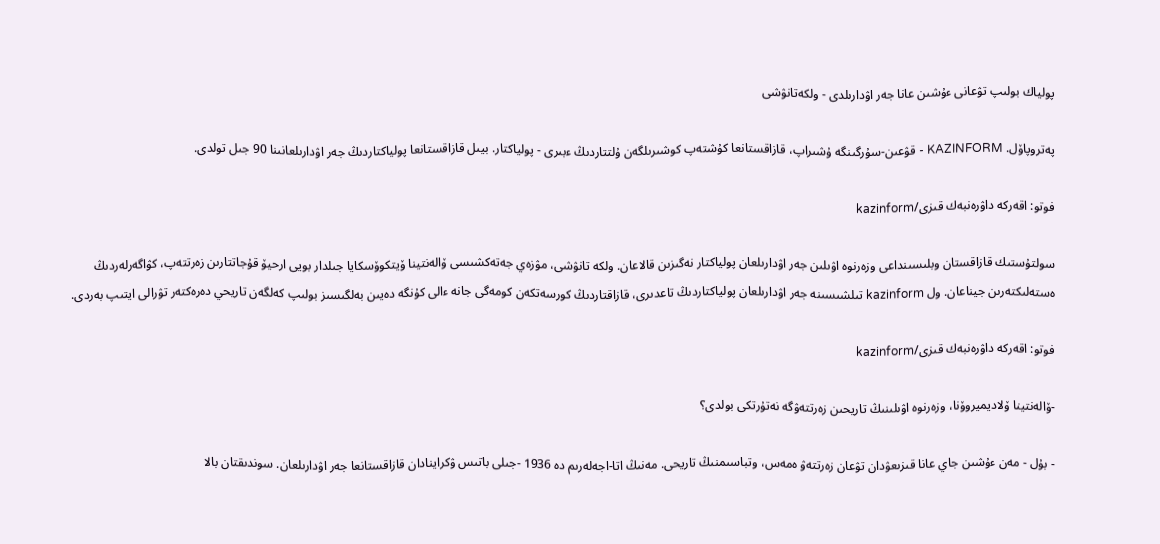پولياك بولىپ تۋعانى ءۇشىن عانا جەر اۋدارىلدى - ولكەتانۋشى

پەتروپاۆل. KAZINFORM - قۋعىن-سۇرگىنگە ۇشىراپ، قازاقستانعا كۇشتەپ كوشىرىلگەن ۇلتتاردىڭ ءبىرى - پولياكتار. بيىل قازاقستانعا پولياكتاردىڭ جەر اۋدارىلعانىنا 90 جىل تولدى.

فوتو: اقەركە داۋرەنبەك قىزى/kazinform

سولتۇستىك قازاقستان وبلىسىنداعى وزەرنوە اۋىلىن جەر اۋدارىلعان پولياكتار نەگىزىن قالاعان. ولكە تانۋشى، مۋزەي جەتەكشىسى ۆالەنتينا ۆيتكوۆسكايا جىلدار بويى ارحيۆ قۇجاتتارىن زەرتتەپ، كۋاگەرلەردىڭ ەستەلىكتەرىن جيناعان. ول kazinform تىلشىسىنە جەر اۋدارىلعان پولياكتاردىڭ تاعدىرى، قازاقتاردىڭ كورسەتكەن كومەگى جانە ءالى كۇنگە دەيىن بەلگىسىز بولىپ كەلگەن تاريحي دەرەكتەر تۋرالى ايتىپ بەردى.

فوتو: اقەركە داۋرەنبەك قىزى/kazinform

-ۆالەنتينا ۆلاديميروۆنا، وزەرنوە اۋىلىنىڭ تاريحىن زەرتتەۋگە نەتۇرتكى بولدى؟

- بۇل - مەن ءۇشىن جاي عانا قىزىعۋدان تۋعان زەرتتەۋ ەمەس، وتباسىمنىڭ تاريحى. مەنىڭ اتا-اجەلەرىم دە 1936 -جىلى باتىس ۋكراينادان قازاقستانعا جەر اۋدارىلعان. سوندىقتان بالا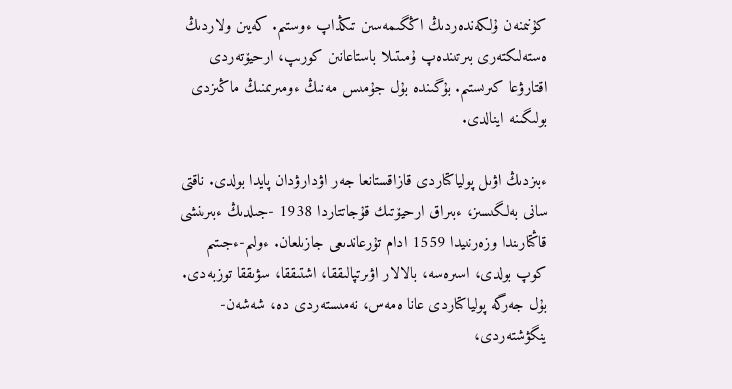كۇنىمنەن ۇلكەندەردىڭ اڭگىمەسىن تىڭداپ ءوستىم. كەيىن ولاردىڭ ەستەلىكتەرى بىرتىندەپ ۇمىتىلا باستاعانىن كورىپ، ارحيۆتەردى اقتارۋعا كىرىستىم. بۇگىندە بۇل جۇمىس مەنىڭ ءومىرىمنىڭ ماڭىزدى بولىگىنە اينالدى.

ءبىزدىڭ اۋىل پولياكتاردى قازاقستانعا جەر اۋدارۋدان پايدا بولدى. ناقتى سانى بەلگىسىز، ءبىراق ارحيۆتىك قۇجاتتاردا 1938 -جىلدىڭ ءبىرىنشى قاڭتارىندا وزەرنىيدا 1559 ادام تۇرعاندىعى جازىلعان. ءولىم-ءجىتىم كوپ بولدى، اسىرەسە، بالالار اۋىرتپالىققا، اشتىققا، سۋىققا توزبەدى. بۇل جەرگە پولياكتاردى عانا ەمەس، نەمىستەردى دە، شەشەن-ينگۋشتەردى،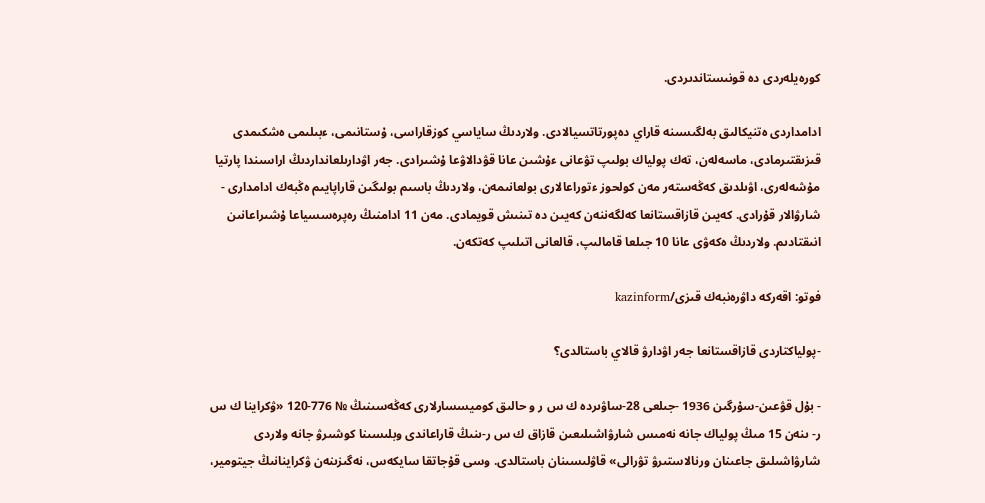كورەيلەردى دە قونىستاندىردى.

ادامداردى ەتنيكالىق بەلگىسىنە قاراي دەپورتاتسيالادى. ولاردىڭ ساياسي كوزقاراسى، ۇستانىمى، ءبىلىمى ەشكىمدى قىزىقتىرمادى، ماسەلەن، تەك پولياك بولىپ تۋعانى ءۇشىن عانا قۋدالاۋعا ۇشىرادى. جەر اۋدارىلعانداردىڭ اراسىندا پارتيا مۇشەلەرى، اۋىلدىق كەڭەستەر مەن كولحوز ءتوراعالارى بولعانىمەن، ولاردىڭ باسىم بولىگىن قاراپايىم ەڭبەك ادامدارى - شارۋالار قۇرادى. كەيىن قازاقستانعا كەلگەننەن كەيىن دە تىنىش قويمادى. مەن 11 ادامنىڭ رەپرەسسياعا ۇشىراعانىن انىقتادىم. ولاردىڭ ەكەۋى عانا 10 جىلعا قامالىپ، قالعانى اتىلىپ كەتكەن.

فوتو: اقەركە داۋرەنبەك قىزى/kazinform

-پولياكتاردى قازاقستانعا جەر اۋدارۋ قالاي باستالدى؟

- بۇل قۋعىن-سۇرگىن 1936 -جىلعى 28-ساۋىردە ك س ر و حالىق كوميسسارلارى كەڭەسىنىڭ № 776-120 «ۋكراينا ك س ر- ىنەن 15 مىڭ پولياك جانە نەمىس شارۋاشىلىعىن قازاق ك س ر-ىنىڭ قاراعاندى وبلىسىنا كوشىرۋ جانە ولاردى شارۋاشىلىق جاعىنان ورنالاستىرۋ تۋرالى» قاۋلىسىنان باستالدى. وسى قۇجاتقا سايكەس، نەگىزىنەن ۋكراينانىڭ جيتومير،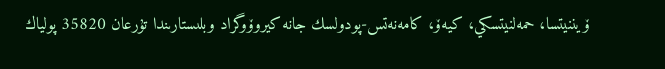ۆيننيتسا، حمەلنيتسكي، كيەۆ، كامەنەتس-پودولسك جانە كيروۆوگراد وبلىستارىندا تۇرعان 35820 پولياك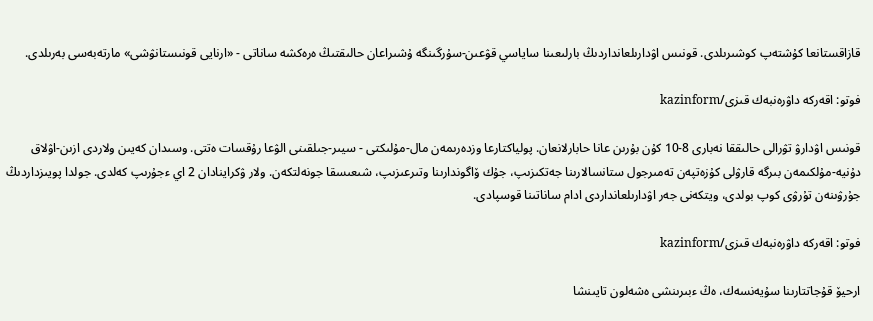قازاقستانعا كۇشتەپ كوشىرىلدى. قونىس اۋدارىلعانداردىڭ بارلىعىنا ساياسي قۋعىن-سۇرگىنگە ۇشىراعان حالىقتىڭ ەرەكشە ساناتى - «ارنايى قونىستانۋشى» مارتەبەسى بەرىلدى.

فوتو: اقەركە داۋرەنبەك قىزى/kazinform

قونىس اۋدارۋ تۋرالى حالىققا نەبارى 8-10 كۇن بۇرىن عانا حابارلانعان. پولياكتارعا وزدەرىمەن مال-مۇلىكتى - سيىر-جىلقىنى الۋعا رۇقسات ەتتى. وسىدان كەيىن ولاردى ازىن-اۋلاق دۇنيە-مۇلكىمەن بىرگە قارۋلى كۇزەتپەن تەمىرجول ستانسالارىنا جەتكىزىپ، جۇك ۆاگوندارىنا وتىرعىزىپ، شىعىسقا جونەلتكەن. ولار ۋكراينادان 2 اي ءجۇرىپ كەلدى. جولدا پويىزداردىڭ جۇرۋىنەن تۇرۋى كوپ بولدى، ويتكەنى جەر اۋدارىلعانداردى ادام ساناتىنا قوسپادى.

فوتو: اقەركە داۋرەنبەك قىزى/kazinform

ارحيۆ قۇجاتتارىنا سۇيەنسەك، ەڭ ءبىرىنشى ەشەلون تايىنشا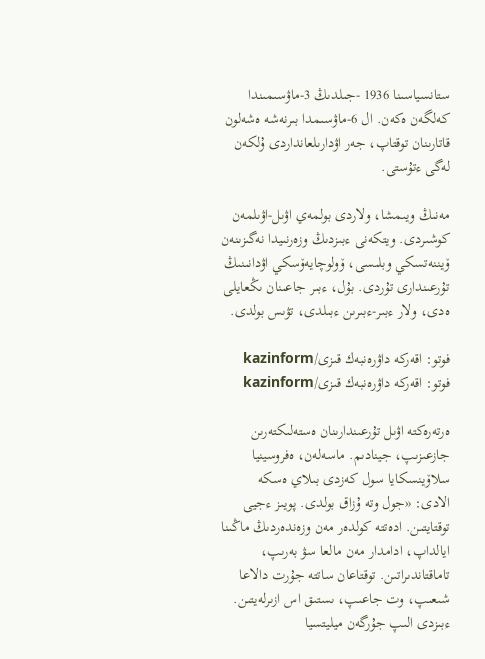ستانسياسىنا 1936 -جىلدىڭ 3-ماۋسىمىندا كەلگەن ەكەن. ال 6-ماۋسىمدا بىرنەشە ەشەلون قاتارىنان توقتاپ، جەر اۋدارىلعانداردى ۇلكەن لەگى ءتۇستى.

مەنىڭ ويىمشا، ولاردى بولمەي اۋىل-اۋىلمەن كوشىردى. ويتكەنى ءبىزدىڭ وزەرنىيدا نەگىزىنەن ۆيننەتسكي وبلىسى، ۆولوچايەۆسكي اۋدانىنىڭ تۇرعىندارى تۇردى. بۇل، ءبىر جاعىنان ىڭعايلى ەدى، ولار ءبىر-ءبىرىن ءبىلدى، تۋىس بولدى.

فوتو: اقەركە داۋرەنبەك قىزى/kazinform
فوتو: اقەركە داۋرەنبەك قىزى/kazinform

ەرتەرەكتە اۋىل تۇرعىندارىنان ەستەلىكتەرىن جازعىزىپ، جينادىم. ماسەلەن، ەفروسينيا سلاۆينسكايا سول كەزدى بىلاي ەسكە الادى: «جول وتە ۇزاق بولدى. پويىز ءجيى توقتايتىن. ادەتتە كولدەر مەن وزەندەردىڭ ماڭىنا ايالداپ، ادامدار مەن مالعا سۋ بەرىپ، تاماقتاندىراتىن. توقتاعان ساتتە جۇرت دالاعا شىعىپ، وت جاعىپ، ىستىق اس ازىرلەيتىن. ءبىزدى الىپ جۇرگەن ميليتسيا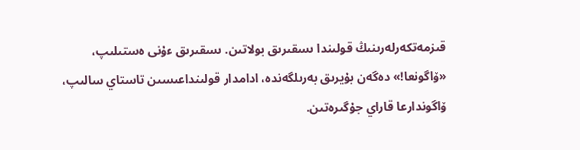قىزمەتكەرلەرىنىڭ قولىندا ىسقىرىق بولاتىن. ىسقىرىق ءۇنى ەستىلىپ، «ۆاگونعا!» دەگەن بۇيرىق بەرىلگەندە، ادامدار قولىنداعىسىن تاستاي سالىپ، ۆاگوندارعا قاراي جۇگىرەتىن.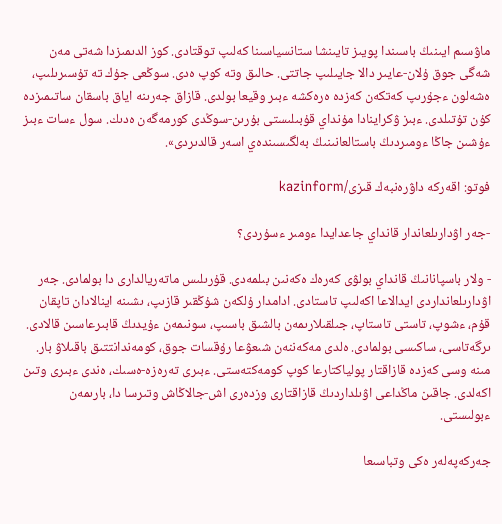ماۋسىم ايىنىڭ باسىندا پويىز تايىنشا ستانسياسىنا كەلىپ توقتادى. كوز الدىمىزدا شەتى مەن شەگى جوق ۇلان-عايىر دالا جايىلىپ جاتتى. حالىق وتە كوپ ەدى. سوڭعى جۇك تە تۇسىرىلىپ، ەشەلون ءجۇرىپ كەتكەن كەزدە ەرەكشە ءبىر وقيعا بولدى. قازاق جەرىنە اياق باسقان ساتىمىزدە كۇن تۇتىلدى. ءبىز ۋكراينادا مۇنداي قۇبىلىستى بۇرىن-سوڭدى كورمەگەن ەدىك. سول ءسات ءبىز ءۇشىن جاڭا ءومىردىڭ باستالعانىنىڭ بەلگىسىندەي اسەر قالدىردى».

فوتو: اقەركە داۋرەنبەك قىزى/kazinform

-جەر اۋدارىلعاندار قانداي جاعدايدا ءومىر ءسۇردى؟

- ولار باسپانانىڭ قانداي بولۋى كەرەك ەكەنىن بىلمەدى. قۇرىلىس ماتەريالدارى دا بولمادى. جەر اۋدارىلعانداردى ايدالاعا اكەلىپ تاستادى. ادامدار ۇلكەن شۇڭقىر قازىپ، ىشىنە اينالادان تاپقان قۇم، ءشوپ، تاستى تاستاپ، جىلقىلارىمەن بالشىق باسىپ، سونىمەن ءۇيدىڭ قابىرعاسىن قالادى. ىرگەتاسى، ساكىسى بولمادى. ەلدى مەكەننەن شىعۋعا رۇقسات جوق، كومەندانتتىق باقىلاۋ بار. مىنە وسى كەزدە قازاقتار پولياكتارعا كوپ كومەكتەستى. ءبىرى تەرەزە-ەسىك، ەندى ءبىرى وتىن اكەلدى. جاقىن ماڭداعى اۋىلداردىڭ قازاقتارى وزدەرى اش-جالاڭاش وتىرسا دا، بارىمەن ءبولىستى.

جەركەپەلەر ەكى وتباسىعا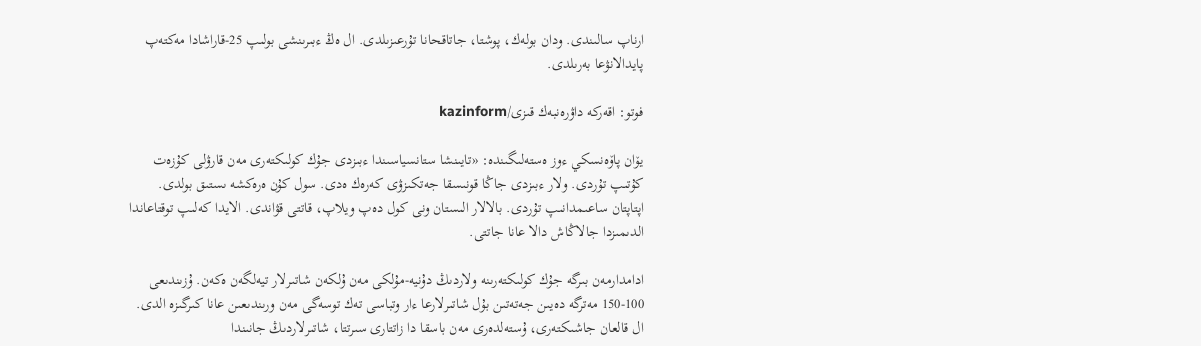ارناپ سالىندى. ودان بولەك، پوشتا، جاتاقحانا تۇرعىزىلدى. ال ەڭ ءبىرىنشى بولىپ 25-قاراشادا مەكتەپ پايدالانۋعا بەرىلدى.

فوتو: اقەركە داۋرەنبەك قىزى/kazinform

يۆان پاۆەنسكي ءوز ەستەلىگىندە: «تايىنشا ستانسياسىندا ءبىزدى جۇك كولىكتەرى مەن قارۋلى كۇزەت كۇتىپ تۇردى. ولار ءبىزدى جاڭا قونىسقا جەتكىزۋى كەرەك ەدى. سول كۇن ەرەكشە ىستىق بولدى. اپتاپتان ساعىمدانىپ تۇردى. بالالار الىستان ونى كول دەپ ويلاپ، قاتتى قۋاندى. الايدا كەلىپ توقتاعاندا الدىمىزدا جالاڭاش دالا عانا جاتتى.

ادامدارمەن بىرگە جۇك كولىكتەرىنە ولاردىڭ دۇنيە-مۇلكى مەن ۇلكەن شاتىرلار تيەلگەن ەكەن. ۇزىندىعى 100-150 مەترگە دەيىن جەتەتىن بۇل شاتىرلارعا ءار وتباسى تەك توسەگى مەن ورىندىعىن عانا كىرگىزە الدى. ال قالعان جاشىكتەرى، ۇستەلدەرى مەن باسقا دا زاتتارى سىرتتا، شاتىرلاردىڭ جانىندا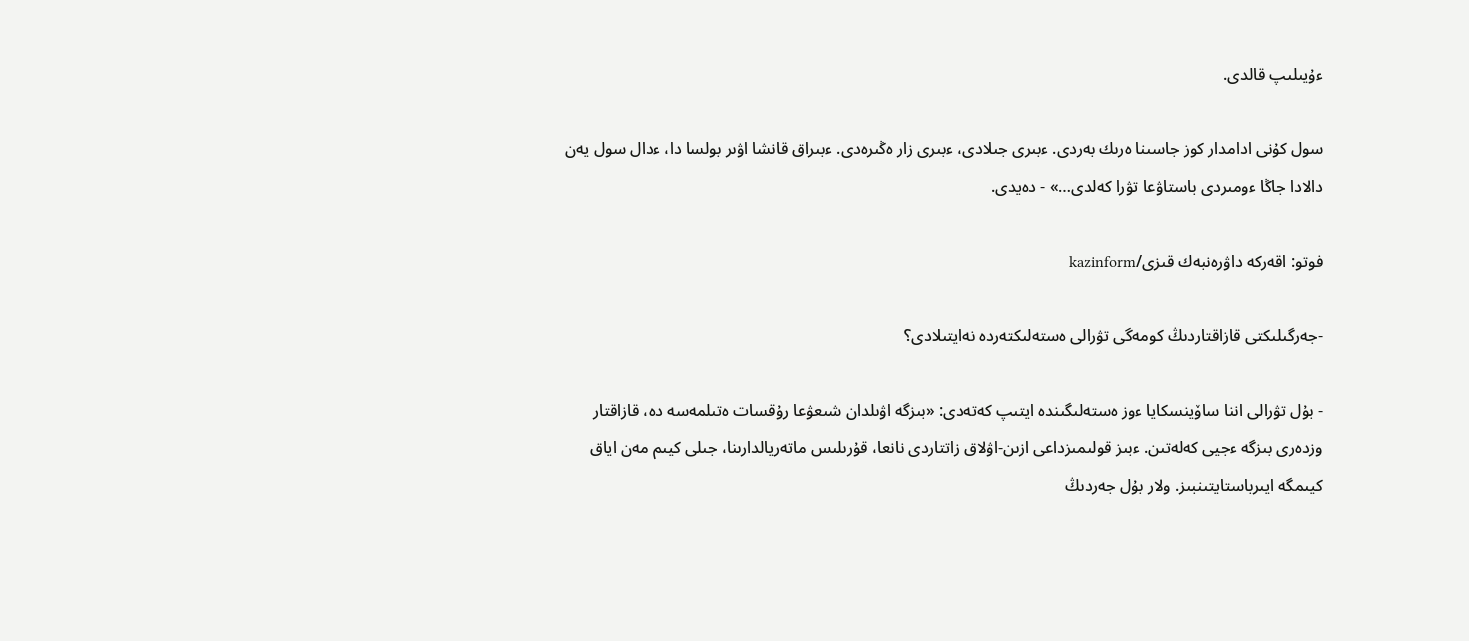ءۇيىلىپ قالدى.

سول كۇنى ادامدار كوز جاسىنا ەرىك بەردى. ءبىرى جىلادى، ءبىرى زار ەڭىرەدى. ءبىراق قانشا اۋىر بولسا دا، ءدال سول يەن دالادا جاڭا ءومىردى باستاۋعا تۋرا كەلدى…» - دەيدى.

فوتو: اقەركە داۋرەنبەك قىزى/kazinform

-جەرگىلىكتى قازاقتاردىڭ كومەگى تۋرالى ەستەلىكتەردە نەايتىلادى؟

- بۇل تۋرالى اننا ساۆينسكايا ءوز ەستەلىگىندە ايتىپ كەتەدى: «بىزگە اۋىلدان شىعۋعا رۇقسات ەتىلمەسە دە، قازاقتار وزدەرى بىزگە ءجيى كەلەتىن. ءبىز قولىمىزداعى ازىن-اۋلاق زاتتاردى نانعا، قۇرىلىس ماتەريالدارىنا، جىلى كيىم مەن اياق كيىمگە ايىرباستايتىنبىز. ولار بۇل جەردىڭ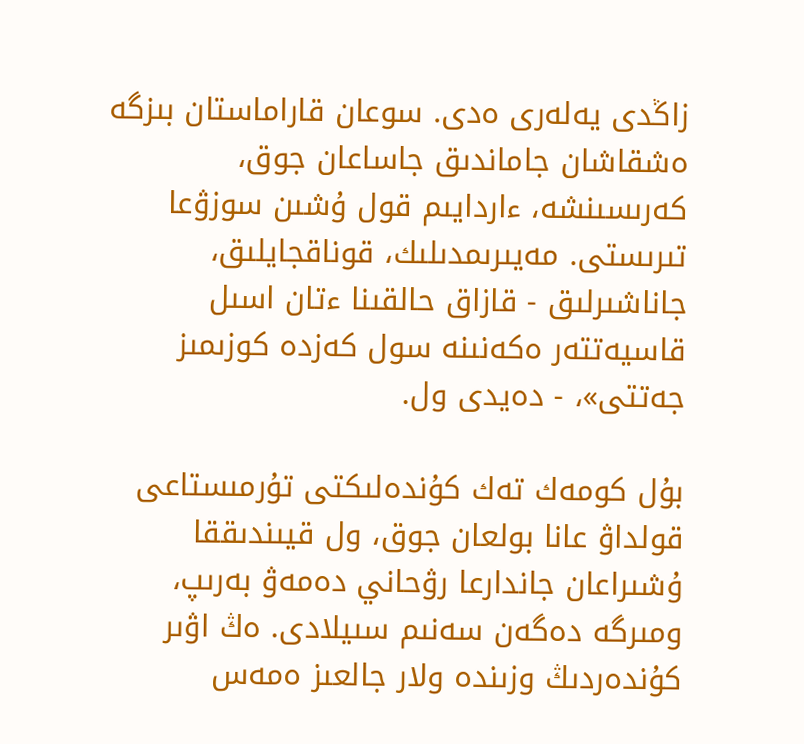زاڭدى يەلەرى ەدى. سوعان قاراماستان بىزگە ەشقاشان جاماندىق جاساعان جوق، كەرىسىنشە، ءاردايىم قول ۇشىن سوزۋعا تىرىستى. مەيىرىمدىلىك، قوناقجايلىق، جاناشىرلىق - قازاق حالقىنا ءتان اسىل قاسيەتتەر ەكەنىنە سول كەزدە كوزىمىز جەتتى»، - دەيدى ول.

بۇل كومەك تەك كۇندەلىكتى تۇرمىستاعى قولداۋ عانا بولعان جوق، ول قيىندىققا ۇشىراعان جاندارعا رۋحاني دەمەۋ بەرىپ، ومىرگە دەگەن سەنىم سىيلادى. ەڭ اۋىر كۇندەردىڭ وزىندە ولار جالعىز ەمەس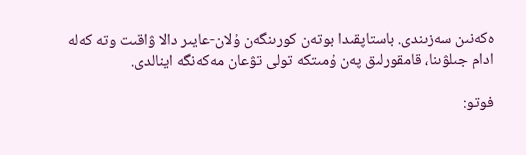ەكەنىن سەزىندى. باستاپقىدا بوتەن كورىنگەن ۇلان-عايىر دالا ۋاقىت وتە كەلە ادام جىلۋىنا، قامقورلىق پەن ۇمىتكە تولى تۋعان مەكەنگە اينالدى.

فوتو: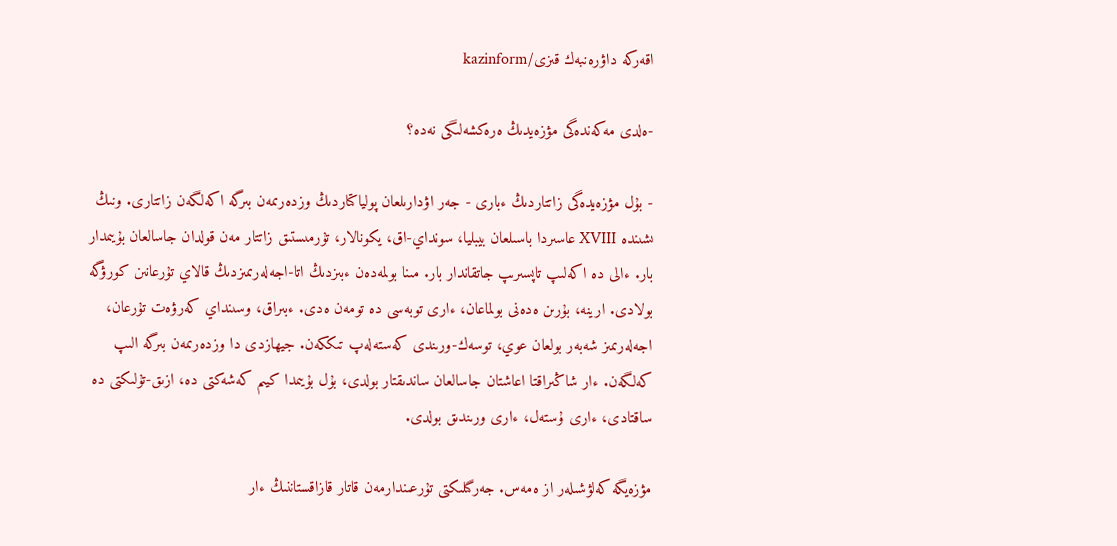اقەركە داۋرەنبەك قىزى/kazinform

-ەلدى مەكەندەگى مۋزەيدىڭ ەرەكشەلىگى نەدە؟

- بۇل مۋزەيدەگى زاتتاردىڭ ءبارى - جەر اۋدارىلعان پولياكتاردىڭ وزدەرىمەن بىرگە اكەلگەن زاتتارى. ونىڭ ىشىندە XVIII عاسىردا باسىلعان بيبليا، سونداي-اق، يكونالار، تۇرمىستىق زاتتار مەن قولدان جاسالعان بۇيىمدار بار. ءالى دە اكەلىپ تاپسىرىپ جاتقاندار بار. مىنا بولمەدەن ءبىزدىڭ اتا-اجەلەرىمىزدىڭ قالاي تۇرعانىن كورۋگە بولادى. ارينە، بۇرىن ەدەنى بولماعان، ءارى توبەسى دە تومەن ەدى. ءبىراق، وسىنداي كەرۋەت تۇرعان، اجەلەرىمىز شەبەر بولعان عوي، توسەك-ورىندى كەستەلەپ تىككەن. جيھازدى دا وزدەرىمەن بىرگە الىپ كەلگەن. ءار شاڭىراقتا اعاشتان جاسالعان ساندىقتار بولدى، بۇل بۇيىمدا كيىم كەشەكتى دە، ازىق-تۇلىكتى دە ساقتادى، ءارى ۇستەل، ءارى ورىندىق بولدى.

مۋزەيگە كەلۋشىلەر از ەمەس. جەرگىلىكتى تۇرعىندارمەن قاتار قازاقستاننىڭ ءار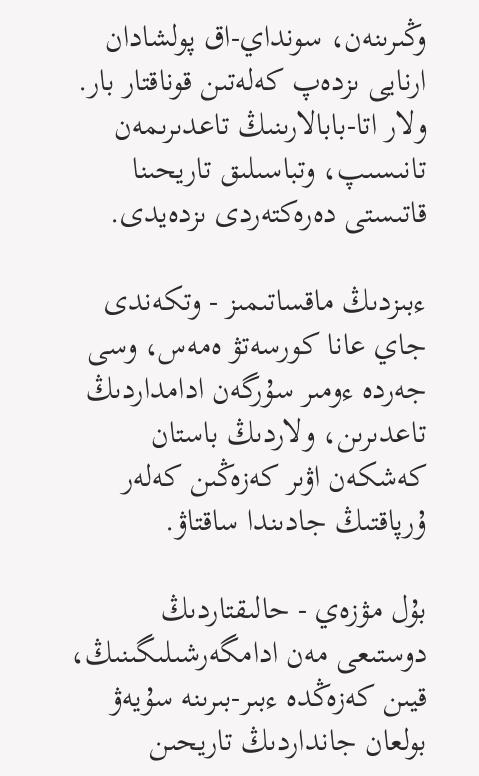وڭىرىنەن، سونداي-اق پولشادان ارنايى ىزدەپ كەلەتىن قوناقتار بار. ولار اتا-بابالارىنىڭ تاعدىرىمەن تانىسىپ، وتباسىلىق تاريحىنا قاتىستى دەرەكتەردى ىزدەيدى.

ءبىزدىڭ ماقساتىمىز - وتكەندى جاي عانا كورسەتۋ ەمەس، وسى جەردە ءومىر سۇرگەن ادامداردىڭ تاعدىرىن، ولاردىڭ باستان كەشكەن اۋىر كەزەڭىن كەلەر ۇرپاقتىڭ جادىندا ساقتاۋ.

بۇل مۋزەي - حالىقتاردىڭ دوستىعى مەن ادامگەرشىلىگىنىڭ، قيىن كەزەڭدە ءبىر-بىرىنە سۇيەۋ بولعان جانداردىڭ تاريحىن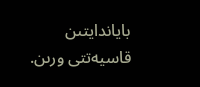باياندايتىن قاسيەتتى ورىن.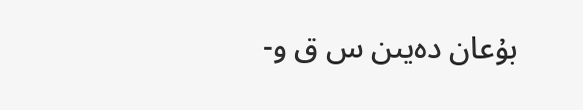بۇعان دەيىن س ق و-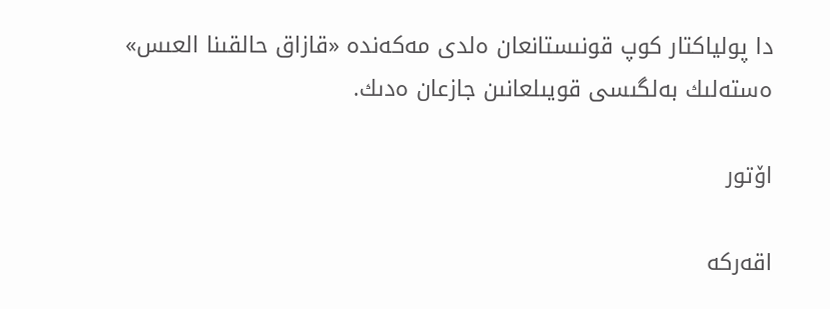دا پولياكتار كوپ قونىستانعان ەلدى مەكەندە «قازاق حالقىنا العىس» ەستەلىك بەلگىسى قويىلعانىن جازعان ەدىك.

اۆتور

اقەركە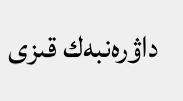داۋرەنبەك قىزى